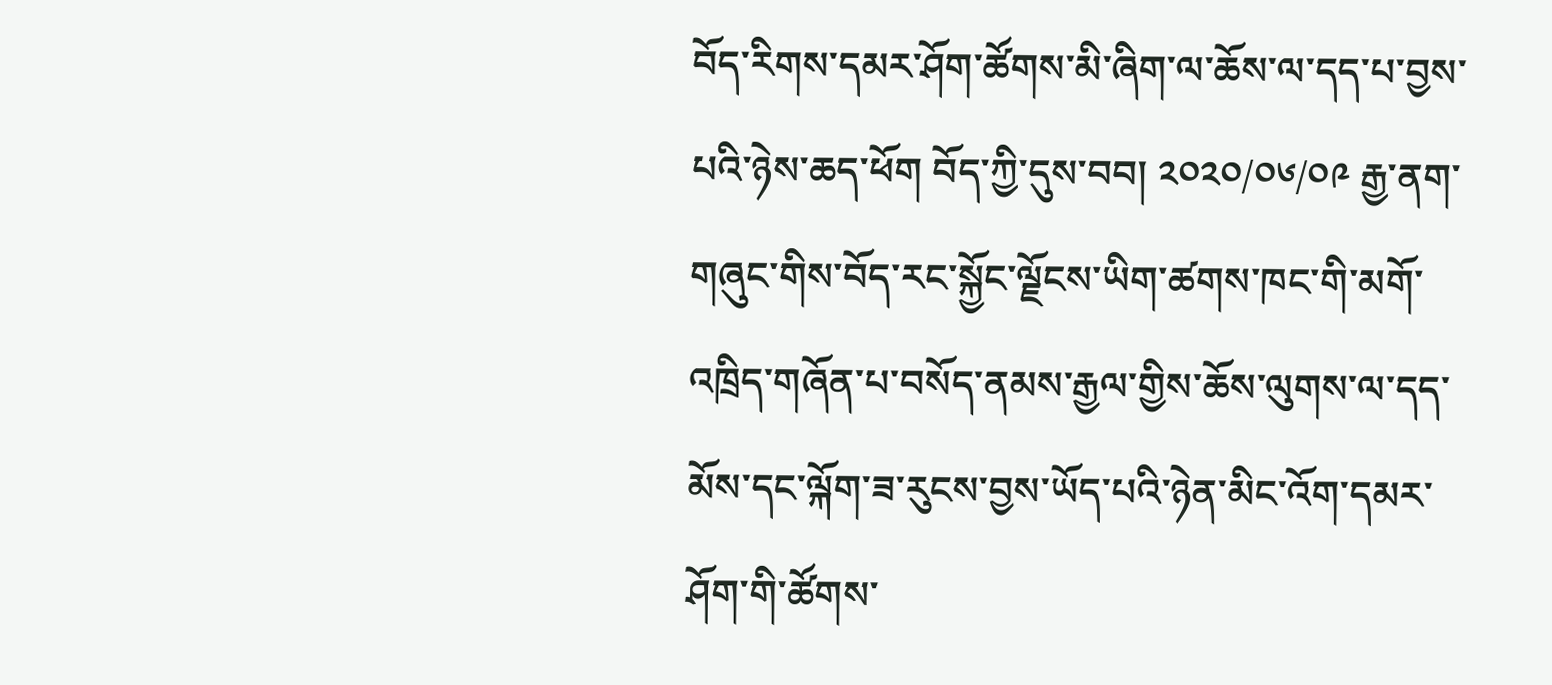བོད་རིགས་དམར་ཤོག་ཚོགས་མི་ཞིག་ལ་ཆོས་ལ་དད་པ་བྱས་པའི་ཉེས་ཆད་ཕོག བོད་ཀྱི་དུས་བབ། ༢༠༢༠/༠༦/༠༩ རྒྱ་ནག་གཞུང་གིས་བོད་རང་སྐྱོང་ལྗོངས་ཡིག་ཚགས་ཁང་གི་མགོ་འཁྲིད་གཞོན་པ་བསོད་ནམས་རྒྱལ་གྱིས་ཆོས་ལུགས་ལ་དད་མོས་དང་ལྐོག་ཟ་རུངས་བྱས་ཡོད་པའི་ཉེན་མིང་འོག་དམར་ཤོག་གི་ཚོགས་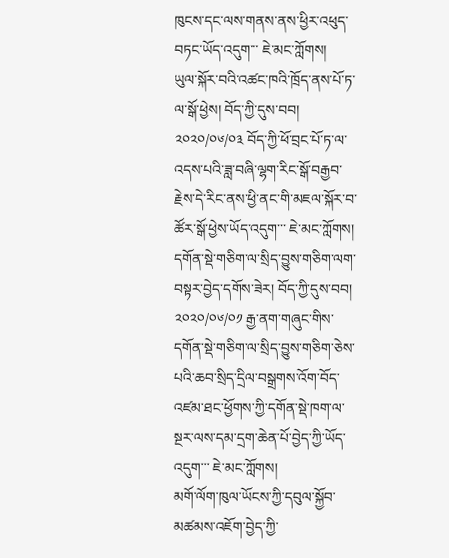ཁུངས་དང་ལས་གནས་ནས་ཕྱིར་འཕུད་བཏང་ཡོད་འདུག་་་ ཇེ་མང་ཀློགས།
ཡུལ་སྐོར་བའི་འཚང་ཁའི་ཁྲོད་ནས་པོ་ཏ་ལ་སྒོ་ཕྱེས། བོད་ཀྱི་དུས་བབ། ༢༠༢༠/༠༦/༠༣ བོད་ཀྱི་ཕོ་བྲང་པོ་ཏ་ལ་འདས་པའི་ཟླ་བཞི་ལྷག་རིང་སྒོ་བརྒྱབ་རྗེས་དེ་རིང་ནས་ཕྱི་ནང་གི་མཇལ་སྐོར་བ་ཚོར་སྒོ་ཕྱེས་ཡོད་འདུག་་་ ཇེ་མང་ཀློགས།
དགོན་སྡེ་གཅིག་ལ་སྲིད་བྱུས་གཅིག་ལག་བསྟར་བྱེད་དགོས་ཟེར། བོད་ཀྱི་དུས་བབ། ༢༠༢༠/༠༦/༠༡ རྒྱ་ནག་གཞུང་གིས་དགོན་སྡེ་གཅིག་ལ་སྲིད་བྱུས་གཅིག་ཅེས་པའི་ཆབ་སྲིད་དྲིལ་བསྒྲགས་འོག་བོད་འཛམ་ཐང་ཕྱོགས་ཀྱི་དགོན་སྡེ་ཁག་ལ་སྔར་ལས་དམ་དྲག་ཆེན་པོ་བྱེད་ཀྱི་ཡོད་འདུག་་་ ཇེ་མང་ཀློགས།
མགོ་ལོག་ཁུལ་ཡོངས་ཀྱི་དབུལ་སྐྱོབ་མཚམས་འཇོག་བྱེད་ཀྱི་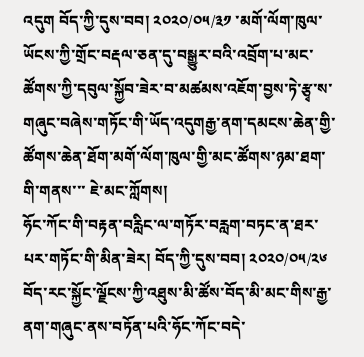འདུག བོད་ཀྱི་དུས་བབ། ༢༠༢༠/༠༥/༣༡ ་མགོ་ལོག་ཁུལ་ཡོངས་ཀྱི་གྲོང་བརྡལ་ཅན་དུ་བསྒྱུར་བའི་འབྲོག་པ་མང་ཚོགས་ཀྱི་དབུལ་སྐྱོབ་ཟེར་བ་མཚམས་འཇོག་བྱས་ཏེ་རྩྭ་ས་གཞུང་བཞེས་གཏོང་གི་ཡོད་འདུགརྒྱ་ནག་དམངས་ཆེན་གྱི་ཚོགས་ཆེན་ཐོག་མགོ་ལོག་ཁུལ་གྱི་མང་ཚོགས་ཉམ་ཐག་གི་གནས་་་ ཇེ་མང་ཀློགས།
ཧོང་ཀོང་གི་བརྟན་བརླིང་ལ་གཏོར་བརླག་བཏང་ན་ཐར་པར་གཏོང་གི་མིན་ཟེར། བོད་ཀྱི་དུས་བབ། ༢༠༢༠/༠༥/༢༦ བོད་རང་སྐྱོང་ལྗོངས་ཀྱི་འཐུས་མི་ཚོས་བོད་མི་མང་གིས་རྒྱ་ནག་གཞུང་ནས་བཏོན་པའི་ཧོང་ཀོང་བདེ་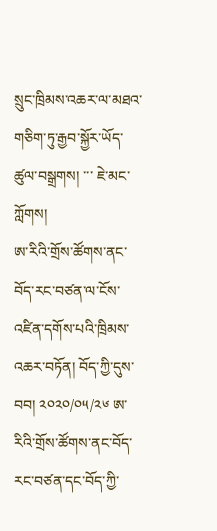སྲུང་ཁྲིམས་འཆར་ལ་མཐའ་གཅིག་ཏུ་རྒྱབ་སྐྱོར་ཡོད་ཚུལ་བསྒྲགས། ་་་ ཇེ་མང་ཀློགས།
ཨ་རིའི་གྲོས་ཚོགས་ནང་བོད་རང་བཙན་ལ་ངོས་འཛིན་དགོས་པའི་ཁྲིམས་འཆར་བཏོན། བོད་ཀྱི་དུས་བབ། ༢༠༢༠/༠༥/༢༦ ཨ་རིའི་གྲོས་ཚོགས་ནང་བོད་རང་བཙན་དང་བོད་ཀྱི་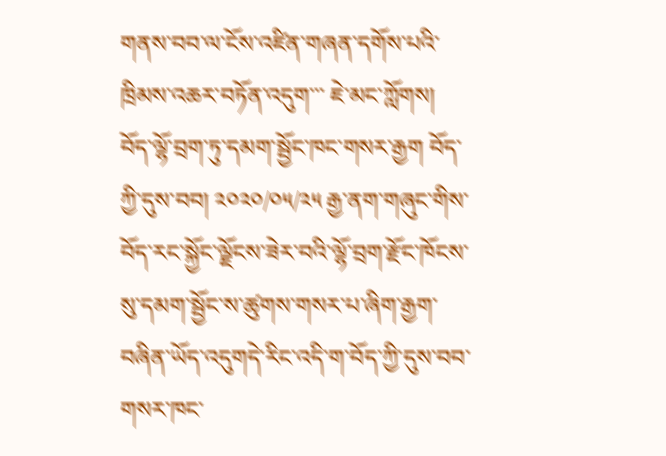གནས་བབ་ལ་ངོས་འཛིན་གཞན་དགོས་པའི་ཁྲིམས་འཆར་བཏོན་འདུག་་་ ཇེ་མང་ཀློགས།
བོད་ལྷོ་བྲག་ཏུ་དམག་སྦྱོང་ཁང་གསར་རྒྱག བོད་ཀྱི་དུས་བབ། ༢༠༢༠/༠༥/༢༥ རྒྱ་ནག་གཞུང་གིས་བོད་རང་སྐྱོང་ལྗོངས་ཟེར་བའི་ལྷོ་བྲག་རྫོང་ཁོངས་སུ་དམག་སྦྱོང་ས་ཚུགས་གསར་པ་ཞིག་རྒྱག་བཞིན་ཡོད་འདུགདེ་རིང་འདི་ག་བོད་ཀྱི་དུས་བབ་གསར་ཁང་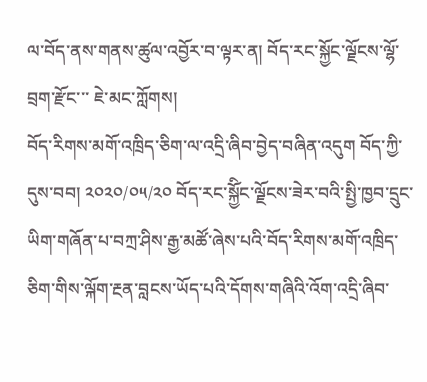ལ་བོད་ནས་གནས་ཚུལ་འབྱོར་བ་ལྟར་ན། བོད་རང་སྐྱོང་ལྗོངས་ལྷོ་བྲག་རྫོང་་་ ཇེ་མང་ཀློགས།
བོད་རིགས་མགོ་འཁྲིད་ཅིག་ལ་འདྲི་ཞིབ་བྱེད་བཞིན་འདུག བོད་ཀྱི་དུས་བབ། ༢༠༢༠/༠༥/༢༠ བོད་རང་སྐྱོིང་ལྗོངས་ཟེར་བའི་སྤྱི་ཁྱབ་དྲུང་ཡིག་གཞོན་པ་བཀྲ་ཤིས་རྒྱ་མཚོ་ཞེས་པའི་བོད་རིགས་མགོ་འཁྲིད་ཅིག་གིས་ལྐོག་རྔན་བླངས་ཡོད་པའི་དོགས་གཞིའི་འོག་འདྲི་ཞིབ་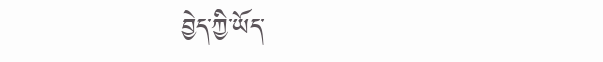བྱེད་ཀྱི་ཡོད་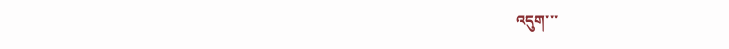འདུག་་་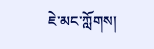ཇེ་མང་ཀློགས།